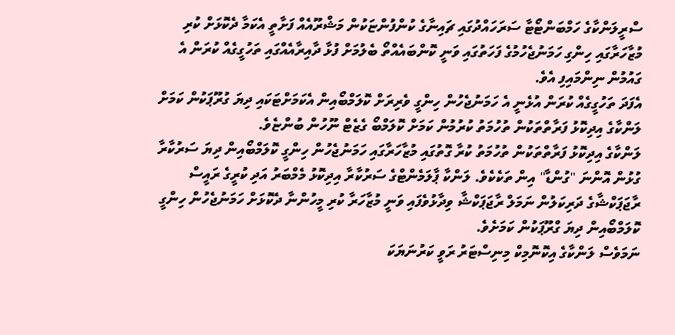ސްރީލަންކާގެ ހަމްބަންޓޯޓާ ސަރަހައްދުގައި ޗައިނާގެ ކުންފުންޏަކުން މަޝްރޫއެއް ފަށާތީ އެކަމާ ދެކޮޅަށް ކުރި މުޒާހަރާގައި ހިންގި ހަމަނުޖެހުމުގެ ފަހަތުގައި ވަނީ ކޮންބައެއްތޯ ބެލުމަށް ފުޅާ ދާއިރާއެއްގައި ތަހުގީގެއް ކުރަން އެ ގައުމުން ނިންމައިފި އެވެ.
އެފަދަ ތަހުގީގެއް ކުރަން އުޅެނީ އެ ހަމަނުޖެހުން ހިންގީ ވެރިރަށް ކޮލަމްބޯއިން އެކަމަށްޓަކައި ދިޔަ ގުރޫޕަކުން ކަމަށް ލަންކާގެ އިދިކޮޅު ފަރާތްތަކުން ތުހުމަތު ކުރުމުން ކަމަށް ކޮލަމްބޯ ގެޒެޓް ނޫހުން ބުންޏެވެ.
ލަންކާގެ އިދިކޮޅު ފަރާތްތަކުން ތުހުމަތު ކުރާ ގޮތުގައި މުޒާހަރާގައި ހަމަނުޖެހުން ހިންގީ ކޮލަމްބޯއިން ދިޔަ ސަރުކާރާ ގުޅުން އޮންނަ "ގުންޑާ" އިން ތަކެކެވެ. ލަންކާ ޕާލަމެންޓްގެ ސަރުކާރާ އިދިކޮޅު މެމްބަރު އަދި ކުރީގެ ރައީސް ރާޖަޕަކްޝާގެ ދަރިކަލުން ނަމަލް ރާޖަޕަކްޝާ ވިދާޅުވެފައި ވަނީ މުޒާހަރާ ކުރި މީހުންނާ ދެކޮޅަށް ހަމަނުޖެހުން ހިންގީ ކޮލަމްބޯއިން ދިޔަ ގްރޫޕަކުން ކަމަށެވެ.
ނަމަވެސް ލަންކާގެ އިކޮނޮމިކް މިނިސްޓަރު ރަވީ ކަރުނަޔަކަ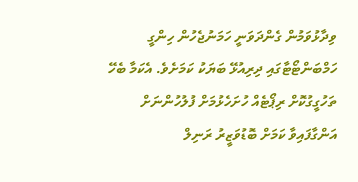ވިދާޅުވަމުން ގެންދަވަނީ ހަމަނުޖެހުން ހިންގީ ހަމްބަންޓޯޓާގައި ދިރިއުޅޭ ބަޔަކު ކަމަށެވެ. އެކަމާ ބެހޭ ތަހުގީގުކޮށް ރިޕޯޓެއް ހުށަހެޅުމަށް ފުލުހުންނަށް އަންގާފައިވާ ކަމަށް ބޮޑުވަޒީރު ރަނިލް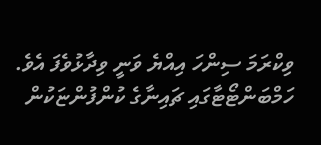ވިކްރަމަ ސިންހަ އިއްޔެ ވަނީ ވިދާޅުވެފަ އެވެ.
ހަމްބަންޓޯޓާގައި ޗައިނާގެ ކުންފުންޏަކުން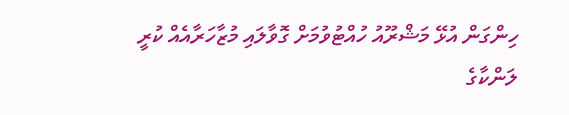ހިންގަން އުޅޭ މަޝްރޫއު ހުއްޓުވުމަށް ގޮވާލައި މުޒާހަރާއެއް ކުރީ ލަންކާގެ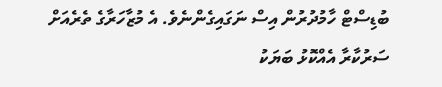ބުޑިސްޓް ހާމުދުރުން އިސް ނަގައިގެންނެވެ. އެ މުޒާހަރާގެ ތެރެއަށް ސަރުކާރާ އެއްކޮޅު ބަޔަކު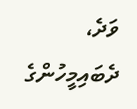ވަދެ، ދެބައިމީހުންގެ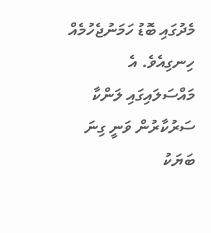މެދުގައި ބޮޑު ހަމަނުޖެހުމެއް ހިނގިއެވެ. އެ މައްސަލައިގައި ލަންކާ ސަރުކާރުން ވަނީ ގިނަ ބަޔަކު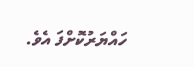ހައްޔަރުކޮށްފަ އެވެ.